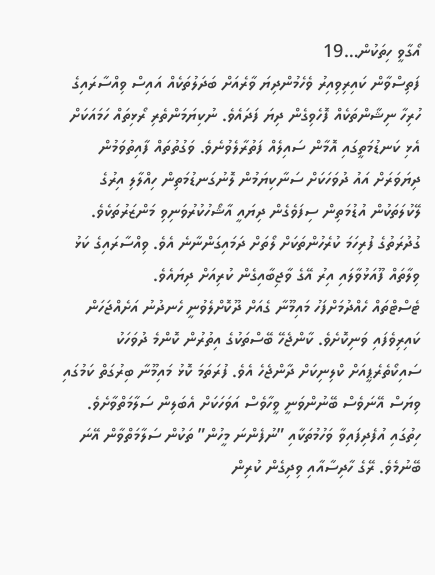އޯގާވީ ހިތަކުން…19
ފަތިސްވާން ކައިރިވިއިރު ވެހެމުންދިޔަ ވާރެއަށް ބަދަލުތަކެއް އައިސް ވިއްސާރައިގެ ހުރިހާ ނިޝާންތަކެއް ފޮހެވިގެން ދިޔަ ފަދައެވެ. ނުކިޔަމަންތެރި ރޯޅިތައް ހަމައަކަށް އެޅި ކަނޑުމަތީގައި އޮމާން ސައިލެއް ފަތުރާލެވުނެވެ. ވަގުތުތައް ފާއިތުވަމުން ދިޔަވަރަށް އައު ދުވަހަކަށް ސަނާކިޔަމުން ލޮނުގަނޑުމަތިން ހިއްލާލި އިރުގެ ލޭކުލަތަކުން އުޑުމަތިން ސިފަވެގެން ދިޔައީ އާޝޯހުކުރުވަނިވި މަންޒަރުތަކެވެ. ގުދުރަތުގެ ފުރިހަމަ ކުރެހުންތަކަށް ލޯތަށް ދަމައިގަންނާނެ އެވެ. ވިއްސާރައިގެ ކަޅު ވިލާތައް ފޫއަޅުވާލައި އިރު އޭގެ ވާޖިބާއިގެން ކުރިއަށް ދިޔައެވެ.
ޓެސްޓްތައް ހެއްދުމަށްފަހު މައިމޫނާ ގެއަށް ދޫކޮށްލެވުނީ ހެނދުނު އަށެއްޖަހަން ކައިރިވެފައި ވަނިކޮށެވެ. ކާންޖެހޭ ބޭސްތަކުގެ އިތުރުން ކޮންމެ ދުވަހަކު ސައިކޯތެރެޕީއަށް ކްލިނިކަށް ދާންޖެހެ އެވެ. ފުރަތަމަ ކޮޅު މައިމޫނާ ބިރުގަތް ކަމުގައި ވިޔަސް އޭނަވެސް ބޭނުންވަނީ ވީހާވެސް އަވަހަކަށް އެބަލިން ސަލާމަތްވާށެވެ. ހިތުގައި އުފެދިފައިވާ ވަހުމުތަކާއި ”ނުފެންނަ މީހުން” ތަކުން ސަލާމަތްވާން އޭނަ ބޭނުމެވެ. ރޭގެ ހާދިސާއާއި ވިދިގެން ކުރިން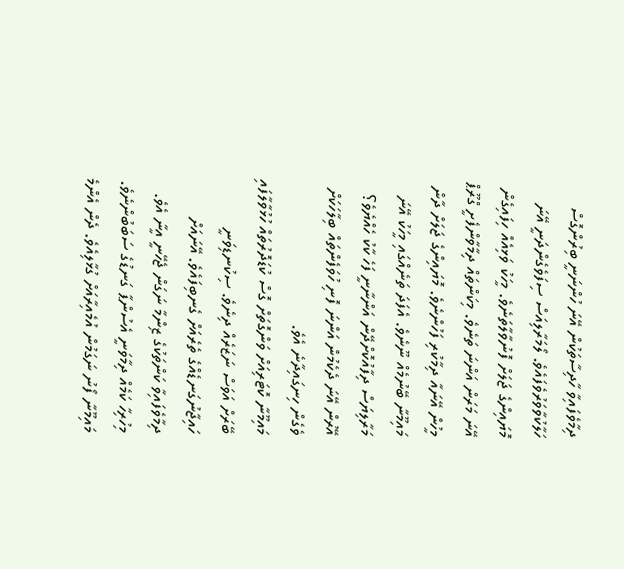ދިމާވެފައިވާ ހާދިސާތަކުން އޭނަ ހުންނަނީ ބިރުންގޮސް ހަލާކުވާވަރުވެފައެވެ. ލޯމަރާލިއަސް ސިފަވެގެންދަނީ އޭނަ މޮޔައިންގެ ޖަލަށް ފޮނުވާލާތަނެވެ. މީހަކު ވަޅިއެއް ހިފައިގެން އޭނަ މަރަން އަންނަ ތަނެވެ. މިކަންތައް ދިމާވާންފެށީ ގްރޫޕް މީހުން އޭނައާ ދިމާކުރި ފަހުންނެވެ. މޮޔައިންގެ ޖަލަށް ދާން މައިމޫނާ ބޭނުމެއް ނޫނެވެ. އެފަދަ ތަނެއްގައި މީހަކު އޭނަ މަރާލިޔަސް ދިފާއުކޮށްދޭން އަންނާނީ ފަހެ ކާކު ހެއްޔެވެ؟ އޭރުން އޭނަ ދެކެމުން އަންނަ ފޮނި ހުވަފެންތައް ބިލާހަކަށް ވެގެން ހިނގައިދާނެ އެވެ.
މައިމޫނާ ކޮޓަރިއަށް ވަންގޮތަށް ގޮސް ކުޑަދޮރުތައް ހުޅުވާލާފައި ބޭރަށް އަވަސް ނަޒަރެއް ދިނެވެ. ސިކުނޑިވަނީ ހައިޖާނުގަނޑެއްގެ ތެރެއަށް ގެނބިފައެވެ. އޭނައަށް ދިމާވެފައިވާ ކަންތަކުގެ ޒިންމާ ނަގަން ޖެހޭނީ އީނާ އެވެ. މިހުރިހާ ކަމެއް ދިމާވަނީ އެސުންޕާ ގަނޑުގެ ސަބަބުންނެވެ. މައިމޫނާ ފޯނު ނަގަމުން އުމެއިރާއަށް ގުޅާލިއެވެ. ދެން އެންމެ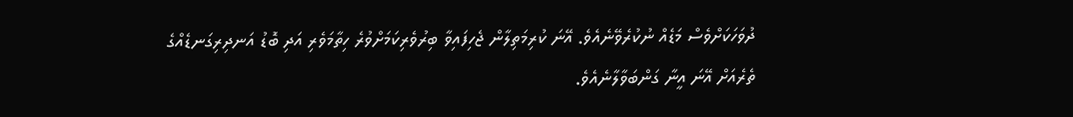ދުވަހަކަށްވެސް މަޑެއް ނުކުރެވޭނެއެވެ. އޭނަ ކުރިމަތިލާން ޖެހިފައިވާ ބިރުވެރިކަމަށްވުރެ ހިތާމަވެރި އަދި ބޮޑު އަނދިރިގަނޑެއްގެ ތެރެއަށް އޭނަ އީނާ ގަންބަވާލާނެއެވެ.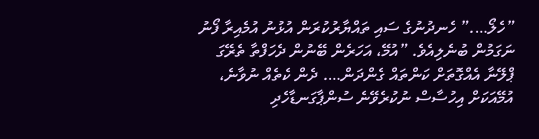”ހެލޯ….” ހެނދުނުގެ ސައި ތައްޔާރުކުރަން އުޅުނު އުމެއިރާ ފޯނު ނަގަމުން ބުނެލިއެވެ. ”އުމޭ، އަހަރެން ބޭނުން ދެހަފްތާ ތެރޭގަ ޕްލޭނާ އެއްގޮތަށް ކަންތައް ގެންދަން…. ދެން ކެތެއް ނުވާނެ، އުމޭއަކަށް އިހުސާސް ނުކުރެވޭނެ ސުންޕާގަނޑާހެދި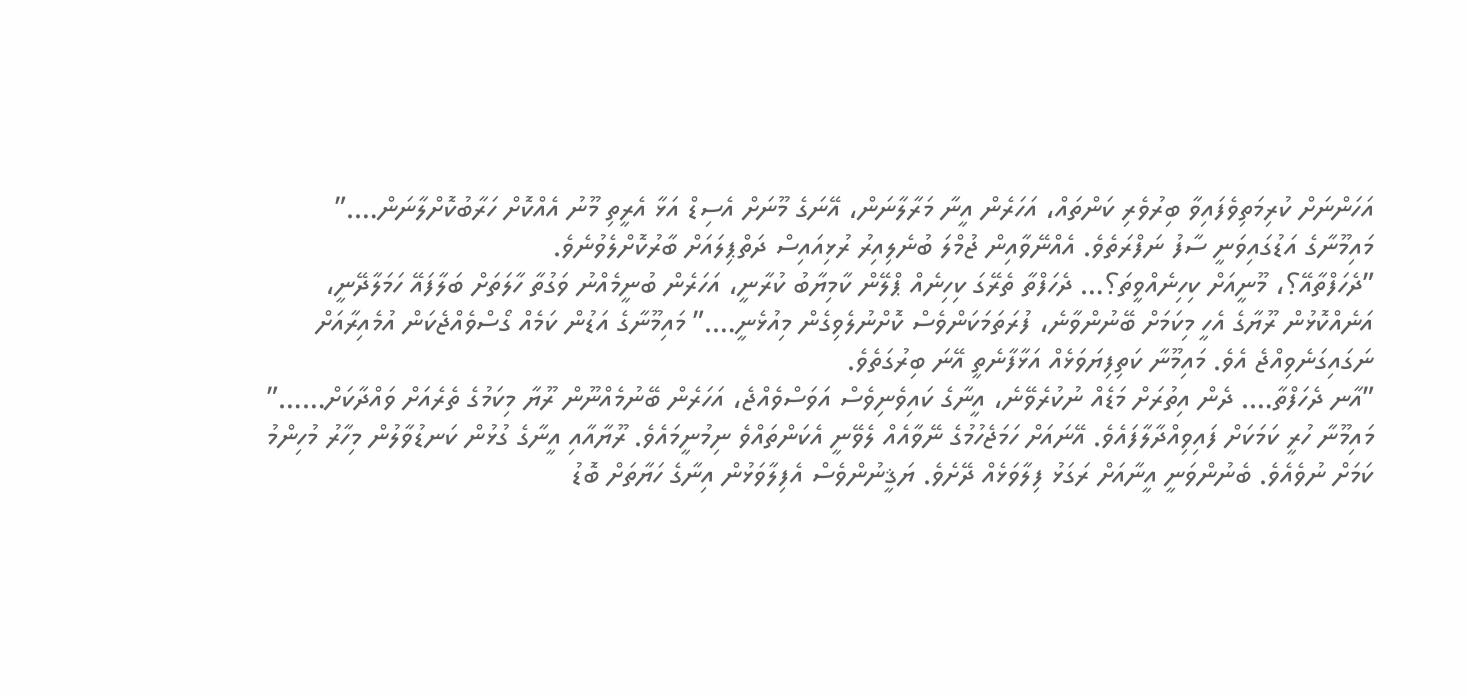އަހަންނަށް ކުރިމަތިވެފައިވާ ބިރުވެރި ކަންތައް، އަހަރެން އީނާ މަރާލާނަން، އޭނަގެ މޫނަށް އެސިޑް އަޅާ އެރީތި މޫނު އެއްކޮށް ހަރާބުކޮށްލާނަން….” މައިމޫނާގެ އަޑުގައިވަނީ ސާފު ނަފްރަތެވެ. އެއްނޭވާއިން ޖުމްލަ ބުނެލިއިރު ރުޅިއައިސް ދަތްޕިލައަށް ބާރުކޮށްލެވުނެވެ.
”ދެހަފްތާއޭ؟، މޫނީއަށް ކިހިނެއްވީތަ؟… ދެހަފްތާ ތެރޭގަ ކިހިނެއް ޕްލޭން ކާމިޔާބު ކުރާނީ، އަހަރެން ބުނީމެއްނު ވަގުތާ ހާލަތަށް ބަލާފައޭ ހަމަލާދޭނީ، އަނެއްކޮޅުން ރޫޔާގެ އެހީ މިކަމަށް ބޭނުންވާނެ، ފުރަތަމަކަންވެސް ކޮށްނުލެވިގެން މިއުޅެނީ….” މައިމޫނާގެ އަޑުން ކަމެއް ގޯސްވެއްޖެކަން އުމެއިރާއަށް ނަގައިގަނެވިއްޖެ އެވެ. މައިމޫނާ ކަތިފިޔަވަޅެއް އަޅާފާނެތީ އޭނަ ބިރުގަތެވެ.
”އާނ ދެހަފްތާ…. ދެން އިތުރަށް މަޑެއް ނުކުރެވޭނެ، އީނާގެ ކައިވެނިވެސް އަވަސްވެއްޖެ، އަހަރެން ބޭނުމެއްނޫން ރޫޔާ މިކަމުގެ ތެރެއަށް ވައްދާކަށް……” މައިމޫނާ ހުރީ ކަމަކަށް ފައިވިއްދާލާފައެވެ. އޭނައަށް ހަމަޖެހުމުގެ ނޭވާއެއް ލެވޭނީ އެކަންތައްވެ ނިމުނީމައެވެ. ރޫޔާއާއި އީނާގެ ގުޅުން ކަނޑުވާލުން މިހާރު މުހިންމު ކަމަށް ނުވެއެވެ. ބެނުންވަނީ އީނާއަށް ރަގަޅު ފިލާވަޅެއް ދޭށެވެ. ޔަޤީނުންވެސް އެފިލާވަޅުން އިނާގެ ހަޔާތަށް ބޮޑު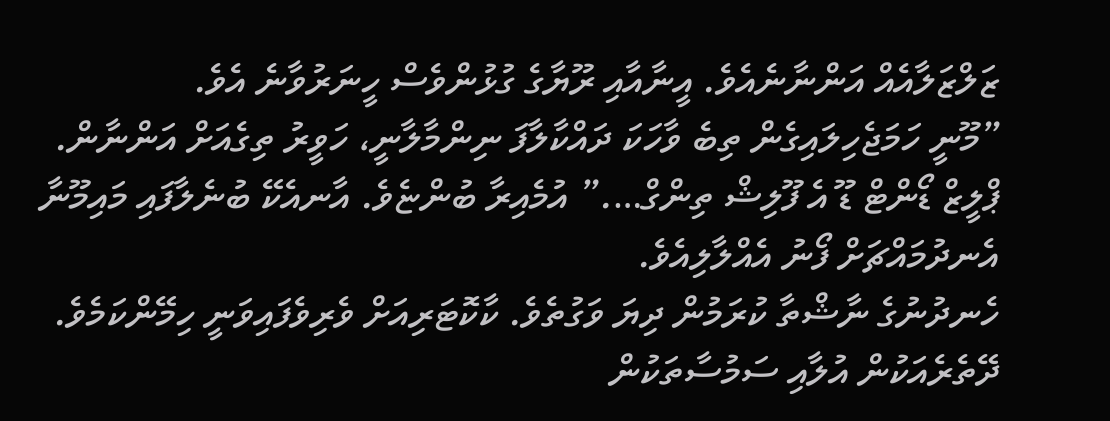ޒަލްޒަލާއެއް އަންނާނެއެވެ. އީނާއާއި ރޫޔާގެ ގުޅުންވެސް ހީނަރުވާނެ އެވެ.
”މޫނީ ހަމަޖެހިލައިގެން ތިބެ ވާހަކަ ދައްކާލާފަ ނިންމާލާނީ، ހަވީރު ތިގެއަށް އަންނާން. ޕްލީޒް ޑޯންޓް ޑޫ އެ ފޫލިޝް ތިންގް….” އުމެއިރާ ބުންޏެވެ. އާނއެކޭ ބުނެލާފައި މައިމޫނާ އެނދުމައްޗަށް ފޯނު އެއްލާލިއެވެ.
ހެނދުނުގެ ނާޝްތާ ކުރަމުން ދިޔަ ވަގުތެވެ. ކާކޮޓަރިއަށް ވެރިވެފައިވަނީ ހިމޭންކަމެވެ. ދޭތެރެއަކުން އުލާއި ސަމުސާތަކުން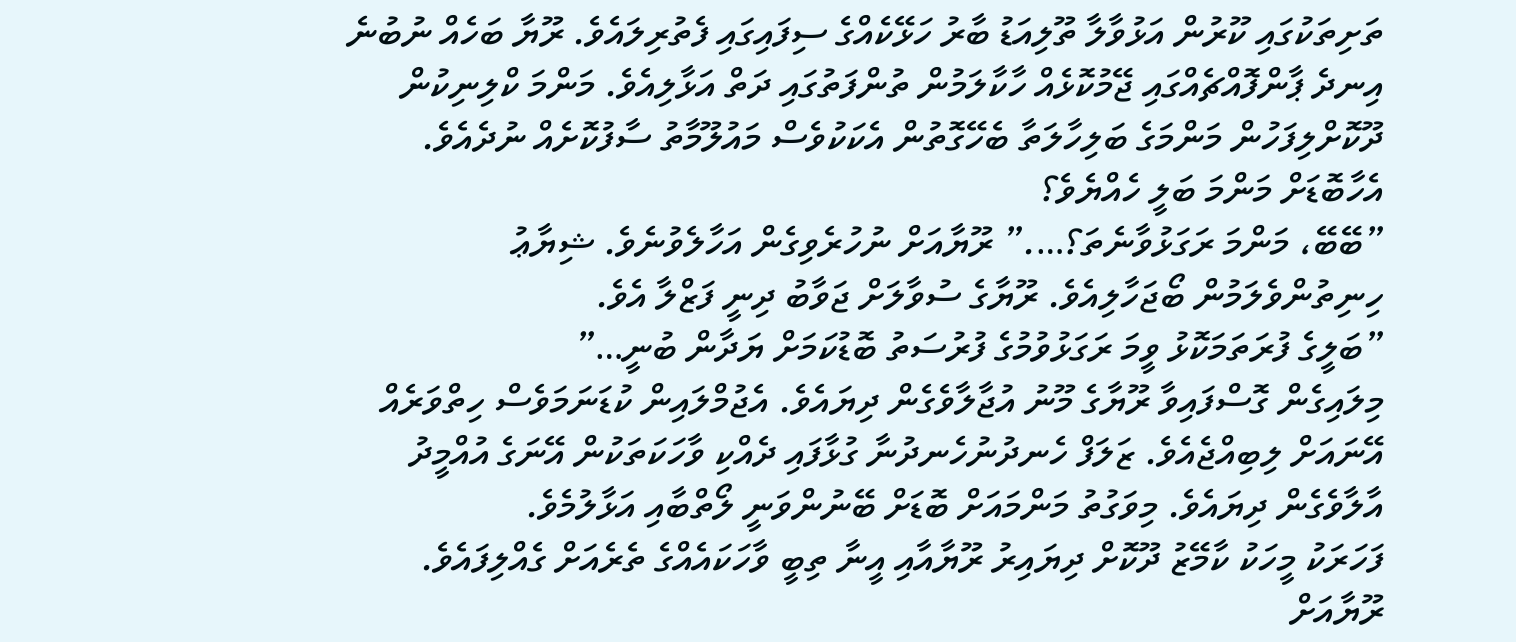ތަށިތަކުގައި ކޫރުން އަޅުވާލާ ތޫލިއަޑު ބާރު ހަޅޭކެއްގެ ސިފައިގައި ފެތުރިލައެވެ. ރޫޔާ ބަހެއް ނުބުނެ އިނދެ ޕާންފޮއްޗެއްގައި ޖޭމުކޮޅެއް ހާކާލަމުން ތުންފަތުގައި ދަތް އަޅާލިއެވެ. މަންމަ ކްލިނިކުން ދޫކޮށްލިފަހުން މަންމަގެ ބަލިހާލަތާ ބެހޭގޮތުން އެކަކުވެސް މައުލޫމާތު ސާފުކޮށެއް ނުދެއެވެ. އެހާބޮޑަށް މަންމަ ބަލީ ހެއްޔެވެ؟
”ބޭބޭ، މަންމަ ރަގަޅުވާނެތަ؟….” ރޫޔާއަށް ނުހުރެވިގެން އަހާލެވުނެވެ. ޝިޔާޢު ހިނިތުންވެލަމުން ބޯޖަހާލިއެވެ. ރޫޔާގެ ސުވާލަށް ޖަވާބު ދިނީ ފަޒްލާ އެވެ.
”ބަލީގެ ފުރަތަމަކޮޅު ވީމަ ރަގަޅުވުމުގެ ފުރުސަތު ބޮޑުކަމަށް ޔަދާން ބުނީ…”
މިލައިގެން ގޮސްފައިވާ ރޫޔާގެ މޫނު އުޖާލާވެގެން ދިޔައެވެ. އެޖުމްލައިން ކުޑަނަމަވެސް ހިތްވަރެއް އޭނައަށް ލިބިއްޖެއެވެ. ޒަލަފް ހެނދުނުހެނދުނާ ގުޅާފައި ދެއްކި ވާހަކަތަކުން އޭނަގެ އުއްމީދު އާލާވެގެން ދިޔައެވެ. މިވަގުތު މަންމައަށް ބޮޑަށް ބޭނުންވަނީ ލޯތްބާއި އަޅާލުމެވެ.
ފަހަރަކު މީހަކު ކާމޭޒު ދޫކޮށް ދިޔައިރު ރޫޔާއާއި އީނާ ތިބީ ވާހަކައެއްގެ ތެރެއަށް ގެއްލިފައެވެ. ރޫޔާއަށް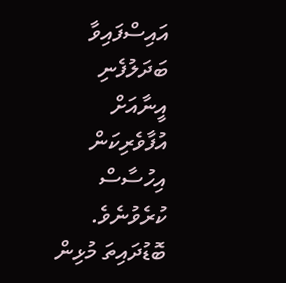އައިސްފައިވާ ބަދަލުފެނި އީނާއަށް އުފާވެރިކަން އިހުސާސް ކުރެވުނެވެ. ބޮޑުދައިތަ މުޅިން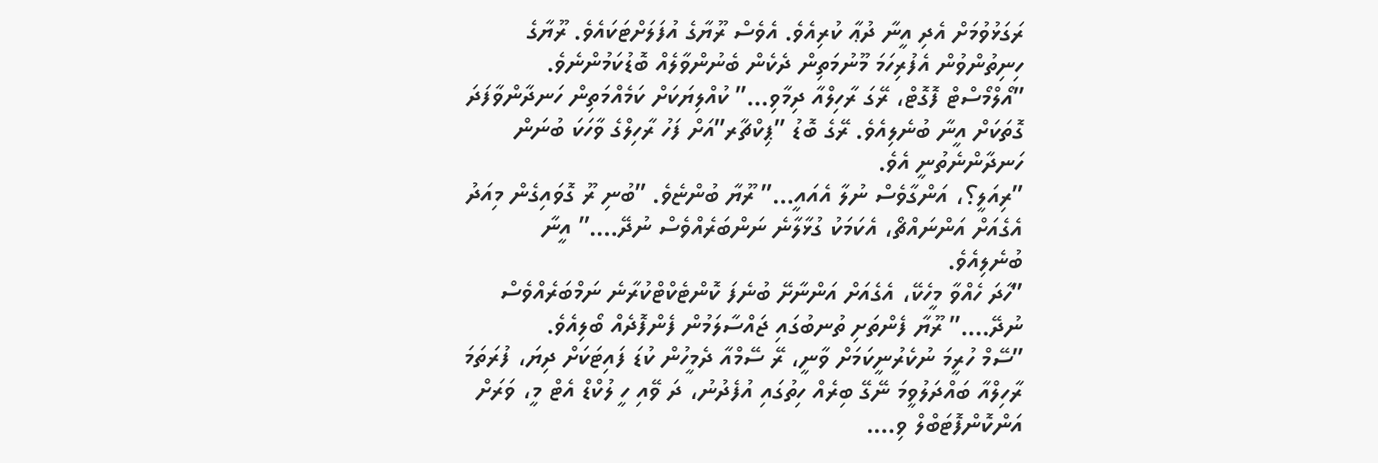ރަގަޅުވުމަށް އެދި އީނާ ދުޢާ ކުރިއެވެ. އެވެސް ރޫޔާގެ އުފަލަށްޓަކައެވެ. ރޫޔާގެ ހިނިތުންވުން އެފުރިހަމަ މޫނުމަތިން ދެކެން ބެނުންވާލެއް ބޮޑުކަމުންނެވެ.
”އޯލްމޯސްޓް ފޮގޮޓް، ރޭގަ ރާހިލްއާ ދިމާވި…” ކުއްލިޔަކަށް ކަމެއްމަތިން ހަނދާންވާފަދަ ގޮތަކަށް އީނާ ބުނެލިއެވެ. ރޭގެ ބޮޑު ”ޕިކްޗާރ”އަށް ފަހު ރާހިލްގެ ވާހަކަ ބުނަން ހަނދާންނެތުނީ އެވެ.
”ރިއަލީ؟، އަންގާވެސް ނުލާ އެއައީ…” ރޫޔާ ބުންޏެވެ. ”ބުނި ރޫ ގޮވައިގެން މިއަދު އެގެއަށް އަންނައްޗޯ، އެކަމަކު ގުޅާލާނެ ނަންބަރެއްވެސް ނުދޭ….” އީނާ ބުނެލިއެވެ.
”ހާދަ ހެއްވާ މީހެކޭ، އެގެއަށް އަންނާށޭ ބުނެފަ ކޮންޓެކްޓްކުރާނެ ނަމްބަރެއްވެސް ނުދޭ….” ރޫޔާ ފެންތަށި ތުނބުގައި ޖައްސާލަމުން ފެންފޮދެއް ބޯލިއެވެ.
”ސޭމް ހުރީމަ ނުކެރުނީކަމަށް ވާނީ، ރޭ ސޭމްއާ ދެމީހުން ކުޑަ ފައިޓަކަށް ދިޔަ، ފުރަތަމަ ރާހިލްއާ ބައްދަލުވީމަ ނޭގޭ ބިރެއް ހިތުގައި އުފެދުނު، ދަ ވޭއި ހީ ލުކްޑް އެޓް މީ، ވަރަށް އަންކޮންފޮޓަބްލް ވި….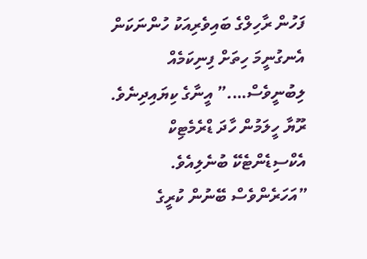ފަހުން ރާހިލްގެ ބައިވެރިއަކު ހުންނަކަން އެނގުނީމަ ހިތަށް ފިނިކަމެއް ލިބުނީވެސް….” އީނާގެ ކިޔައިދިނެވެ. ރޫޔާ ހީލަމުން ހާދަ ޑްރެމެޓިކް އެކްސިޑެންޓެކޭ ބުނެލިއެވެ.
”އަހަރެންވެސް ބޭނުން ކުރީގެ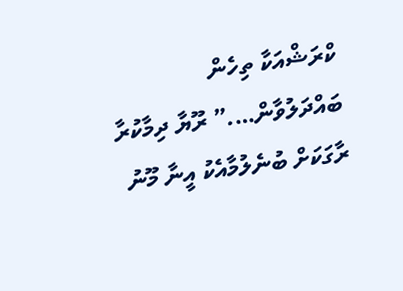ކްރަޝްއަކާ ތިހެން ބައްދަލުވާން….” ރޫޔާ ދިމާކުރާ ރާގަކަށް ބުނެލުމާއެކު އީނާ މޫނު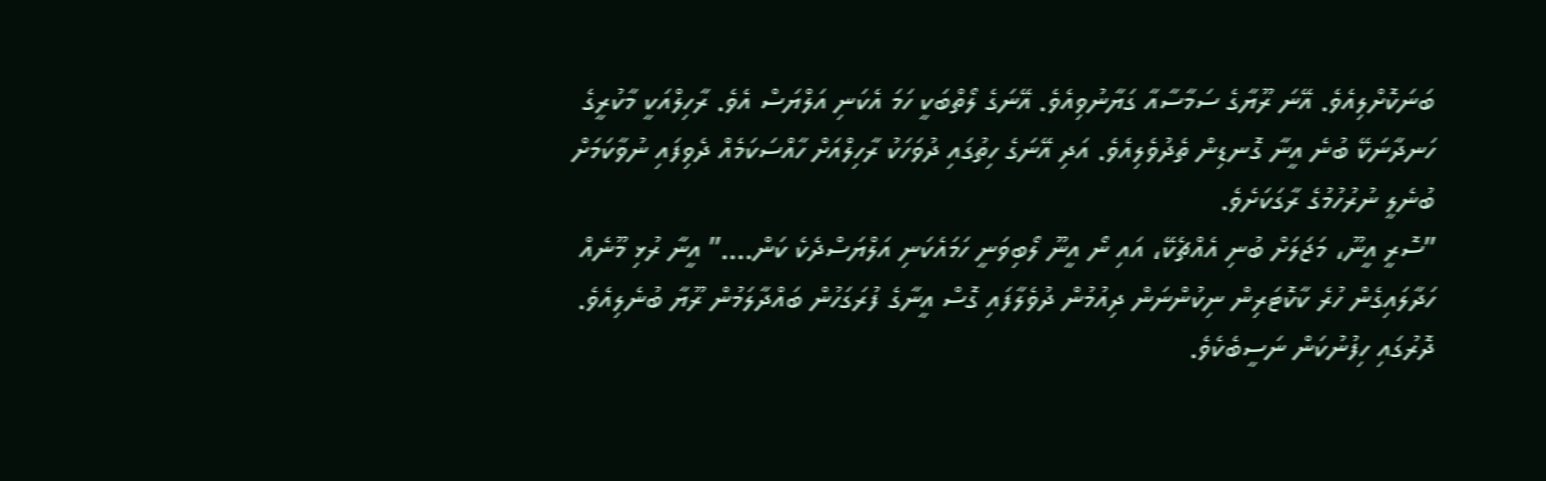ބަނަކޮށްލިއެވެ. އޭނަ ރޫޔާގެ ސަމާސާއާ ގަޔާނުވިއެވެ. އޭނަގެ ލޯތްބަކީ ހަމަ އެކަނި އަލްޔަސް އެވެ. ރާހިލްއަކީ މާކުރީގެ ހަނދާނަކޭ ބުނެ އީނާ ގޮނޑިން ތެދުވެލިއެވެ. އަދި އޭނަގެ ހިތުގައި ދުވަހަކު ރާހިލްއަށް ހާއްސަކަމެއް ދެވިފައި ނުވާކަމަށް ބުނެލީ ނުރުހުމުގެ ރާގަކަށެވެ.
”ސޮރީ އީނޫ، މަޖަލަށް ބުނި އެއްޗެކޭ، އައި ނޯ އީނޫ ލޯބިވަނީ ހަމައެކަނި އަލްޔަސްދެކެ ކަން….” އީނާ ރުޅި މޫނެއް ހަދާލައިގެން ހުރެ ކާކޮޓަރިން ނިކުންނަން ދިއުމުން ދުވެލާފައި ގޮސް އީނާގެ ފުރަގަހުން ބައްދާލަމުން ރޫޔާ ބުނެލިއެވެ. ދޮރުގައި ހިފުނުކަން ނަސީބެކެވެ.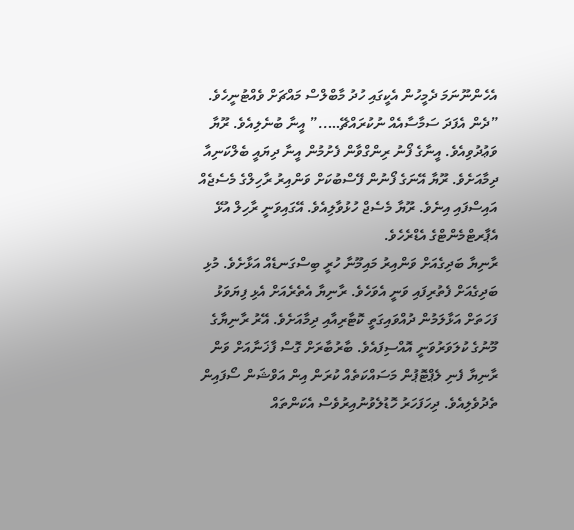އެހެންނޫނަމަ ދެމީހުން އެކީގައި ހުދު މާބްލްސް މައްޗަށް ވެއްޓުނީހެވެ.
”ދެން އެފަދަ ސަމާސާއެއް ނުކުރައްޗޭ…..” އީނާ ބުނެލިއެވެ. ރޫޔާ ވަޢުދުވިއެވެ. އީނާގެ ފޯނު ރިންގްވާން ފެށުމުން އީނާ ދިޔައީ ބެލްކަނިއާ ދިމާއަށެވެ. ރޫޔާ އޭނަގެ ފޯނުން ފޭސްބުކަށް ވަންއިރު ރާހިލްގެ މެސެޖެއް އައިސްފައި އިނެވެ. ރޫޔާ މެސެޖް ހުޅުވާލިއެވެ. އޭގައިވަނީ ރާހިލް އުޅޭ އެޕާރޓްމެންޓްގެ އެޑްރެހެވެ.
ރާނިޔާ ބަދިގެއަށް ވަންއިރު މައިމޫނާ ހުރީ ބިސްގަނޑެއް އަޅާށެވެ. މުޅި ބަދިގެއަށް ފެތުރިފައި ވަނީ އެވަހެވެ. ރާނިޔާ އެތެރެއަށް އެޅި ފިޔަވަޅު ފަހަތަށް އަޅާލަމުން ދުއްވައިގަތީ ކޮޓާރިއާއި ދިމާއަށެވެ. އޭރު ރާނިޔާގެ މޫނުގެ ކުލަވަރުވަނީ އޮއްސިފައެވެ. ބާރުބާރަށް ގޮސް ފާޚަނާއަށް ވަން ރާނިޔާ ފެނި ލެޕްޓޮޕުން މަސައްކަތެއް ކުރަން އިން އަވްޝަން ސޯފައިން ތެދުވެލިއެވެ. ދިހަފަހަރު ހޮޑުލެވުނުއިރުވެސް އެކަންތައް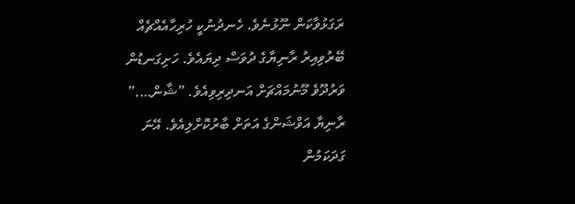ރަގަޅުވާކަން ނޫޅުނެވެ. ހެނދުނުކީ ހުރިހާއެއްޗެއް ބޭރުވިއިރު ރާނިޔާގެ ދުވަސް ދިޔައެވެ. ހަށިގަނޑުން ވަރުދޫވެ މޫނުމައްޗަށް އަނދިރިވިއެވެ. ”ޝާން….” ރާނިޔާ އަވްޝަންގެ އަތަށް ބާރުކޮށްލިއެވެ. އޭނަ ގަދަކަމުން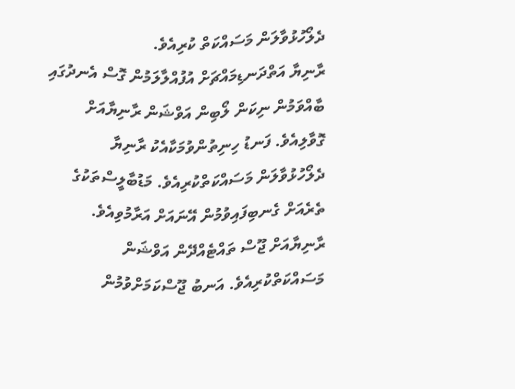ދެލޯހުޅުވާލަން މަސައްކަތް ކުރިއެވެ.
ރާނިޔާ އަތްދަނޑިމައްޗަށް އުފުއްލާލަމުން ގޮސް އެނދުގައި ބާއްވަމުން ނިކަން ލޯބިން އަވްޝަން ރާނިޔާއަށް ގޮވާލިއެވެ. ފަނޑު ހިނިތުންވުމަކާއެކު ރާނިޔާ ދެލޯހުޅުވާލަން މަސައްކަތްކުރިއެވެ. މަޑުބާލީސްތަކުގެ ތެރެއަށް ގެނބިފައިވުމުން އޭނައަށް އަރާމުވިއެވެ.
ރާނިޔާއަށް ޖޫސް ތައްޓެއްދޭން އަވްޝަން މަސައްކަތްކުރިއެވެ. އަނބު ޖޫސްކަމަށްވުމުން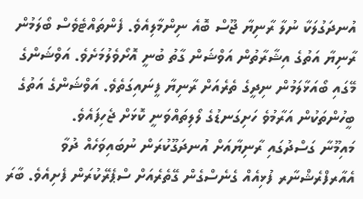އުނދަގުލަކާ ނުލާ ރާނިޔާ ޖޫސް ބޮއެ ނިންމާލިއެވެ. ފެންތައްޓެވެސް ބޯލަމުން ރާނިޔާ އަތުގެ އިޝާރާތުން އަވްޝަން ގާތު ބުނީ އޮށޯވެލުމަށެވެ. އަވްޝަންގެ މޭގައި ބޯއަޅާލަމުން ނިދީގެ ތެރެއަށް ރާނިޔާ ފީނައިގަތެވެ. އަވްޝަންގެ އަތުގެ ބީހުންތަކުން އަރާމުވެ ހަށިގަނޑުގެ ލޯލިތައްވަނީ ކޮޅަށް ޖެހިފައެވެ.
މައިމޫނާ ގަސްދުގައި ރާނިޔާއަށް އުނދަގޫކުރަން ނުބައިވަހެއް ދުވާ އެއާރފްރެޝްނާރ ފުޅިއެއް ގެނެސްގެން ގޭތެރެއަށް ސްޕެރޭކުރަން ފެށިއެވެ. ބާރަ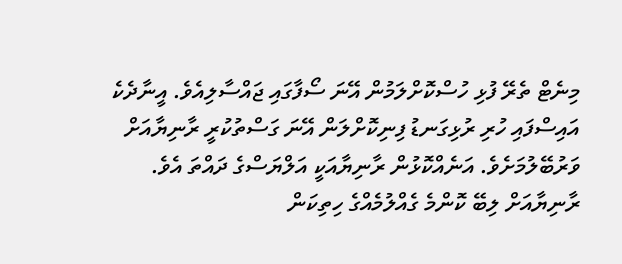މިނެޓް ތެރޭ ފުޅި ހުސްކޮށްލަމުން އޭނަ ސޯފާގައި ޖައްސާލިއެވެ. އީނާދެކެ އައިސްފައި ހުރި ރުޅިގަނޑު ފިނިކޮށްލަން އޭނަ ގަސްތުކުރީ ރާނިޔާއަށް ވަރުބޭލުމަށެވެ. އަނެއްކޮޅުން ރާނިޔާއަކީ އަލްޔަސްގެ ދައްތަ އެވެ. ރާނިޔާއަށް ލިބޭ ކޮންމެ ގެއްލުމެއްގެ ހިތިކަން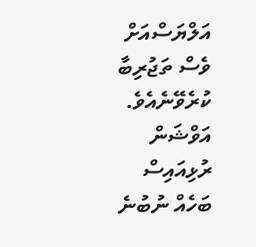އަލްޔަސްއަށް ވެސް ތަޖުރިބާ ކުރެވޭނެއެވެ.
އަވްޝަން ރުޅިއައިސް ބަހެއް ނުބުނެ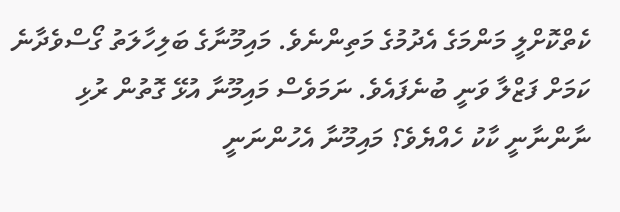ކެތްކޮށްލީ މަންމަގެ އެދުމުގެ މަތިންނެވެ. މައިމޫނާގެ ބަލިހާލަތު ގޯސްވެދާނެ ކަމަށް ފަޒްލާ ވަނީ ބުނެފައެވެ. ނަމަވެސް މައިމޫނާ އުޅޭ ގޮތުން ރުޅި ނާންނާނީ ކާކު ހެއްޔެވެ؟ މައިމޫނާ އެހުންނަނީ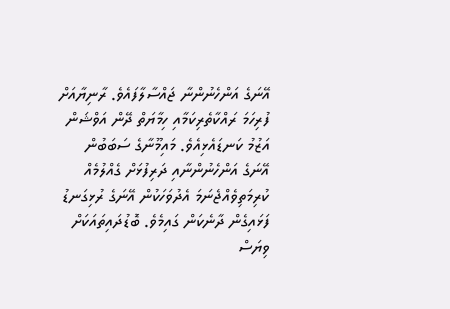އޭނަގެ އަންހެނުންނާ ޖައްސާލާފައެވެ. ރާނިޔާއަށް ފުރިހަމަ ރައްކާތެރިކަމާއި ހިމާޔަތް ދޭން އަވްޝަން އަޒުމު ކަނޑައެޅިއެވެ. މައިމޫނާގެ ސަބަބުން އޭނަގެ އަންހެނުންނާއި ދަރިފުޅަށް ގެއްލުމެއް ކުރިމަތިވެއްޖެނަމަ އެދުވަހަކުން އޭނަގެ ރުޅިގަނޑު ފަޅައިގެން ދާނެކަން ގައިމެވެ. ބޮޑުދައިތައަކަށް ވިޔަސް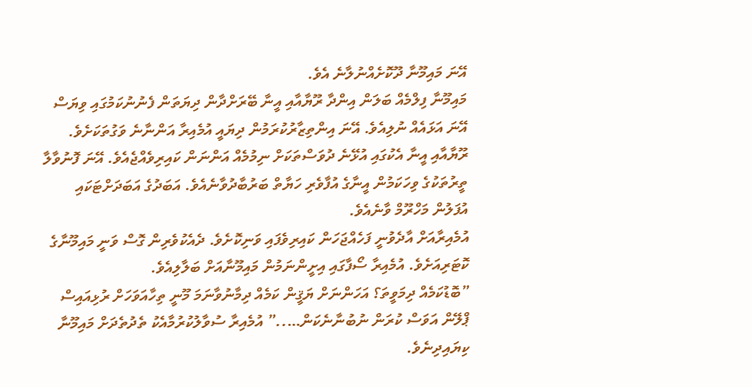އޭނަ މައިމޫނާ ދޫކޮށެއްނުލާނެ އެވެ.
މައިމޫނާ ފިލްމެއް ބަލަން އިންދާ ރޫޔާއާއި އީނާ ބޭރަށްދާން ދިޔަތަން ފެނުނުކަމުގައި ވިޔަސް އޭނަ އަޅައެއް ނުލިއެވެ. އޭނަ އިންތިޒާރުކުރަމުން ދިޔައީ އުމެއިރާ އަންނާނެ ވަގުތަކަށެވެ. ރޫޔާއާއި އީނާ އެކުގައި އުޅޭނެ ދުވަސްތަކަށް ނިމުމެއް އަންނަން ކައިރިވެއްޖެއެވެ. އޭނަ ފޮނުވާލާ ތީރުތަކުގެ ވިހަކަމުން އީނާގެ އުފާވެރި ހަޔާތް ބަރުބާދުވާނެއެވެ. އަބަދުގެ އަބަދަށްޓަކައި އުފަލުން މަހްރޫމް ވާނެއެވެ.
އުމެއިރާއަށް އާދެވުނީ ފަހެއްޖަހަން ކައިރިވެފައި ވަނިކޮށެވެ. ދެއެކުވެރިން ގޮސް ވަނީ މައިމޫނާގެ ކޮޓަރިއަށެވެ. އުމެއިރާ ސޯފާގައި އިށީންނަމުން މައިމޫނާއަށް ބަލާލިއެވެ.
”ބޮޑުކަމެއް ދިމަވީތަ؟ އަހަންނަށް ޔަޤީން ކަމެއް ދިމާނުވާނަމަ މޫނީ ތިހާއަވަހަށް ރުޅިއައިސް ޕްލޭން އަވަސް ކުރަން ނުބުނާނެކަން…..” އުމެއިރާ ސުވާލުކުރުމާއެކު ތެދުތެދަށް މައިމޫނާ ކިޔައިދިނެވެ.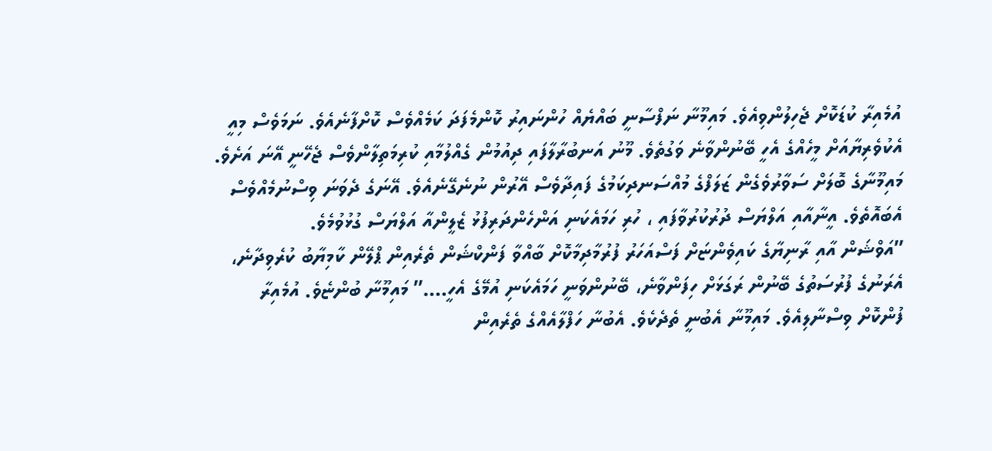އުމެއިރާ ކުޑަކޮށް ޖެހިލުންވިއެވެ. މައިމޫނާ ނަފްސާނީ ބައްޔެއް ހުންނައިރު ކޮންމެފަދަ ކަމެއްވެސް ކޮށްފާނެއެވެ. ނަމަވެސް މިއީ އެކުވެރިޔާއަށް މީހެއްގެ އެހީ ބޭނުންވާނެ ވަގުތެވެ. މޫނު އަނބުރާލާފައި ދިއުމުން ގެއްލުމާއި ކުރިމަތިލާންވެސް ޖެހޭނީ އޭނަ އަށެވެ. މައިމޫނާގެ ބޮލަށް ސަވާރުވެގެން ޒަލަފްގެ މުއްސަނދިކަމުގެ ފައިދާވެސް އޭރުން ނުނެގޭނެއެވެ. އޭނަގެ ދެވަނަ ވިސްނުމެއްވެސް އެބައޮތެވެ. އީނާއާއި އަލްޔަސް ދުރުކުރުވާފައި ، ހުރި ހަމައެކަނި އަންހެންދަރިފުޅު ޒެލީންއާ އަލްޔަސް ގުޅުވުމެވެ.
”އަވްޝަން އާއި ރާނިޔާގެ ކައިވެންޏަށް ފަސްއަހަރު ފުރުމާދިމާކޮށް ބާއްވާ ފަންކްޝަން ތެރެއިން ޕްލޭން ކާމިޔާބު ކުރެވިދާނެ، އެރަނުގެ ފުރުސަތުގެ ބޭނުން ރަގަޅަށް ހިފަންވާނެ، ބޭނުންވަނީ ހަމައެކަނި އުމޭގެ އެހީ….” މައިމޫނާ ބުންޏެވެ. އުމެއިރާ ފުންކޮށް ވިސްނާލިއެވެ. މައިމޫނާ އެބުނީ ތެދެކެވެ. އެބުނާ ހަފްލާއެއްގެ ތެރެއިން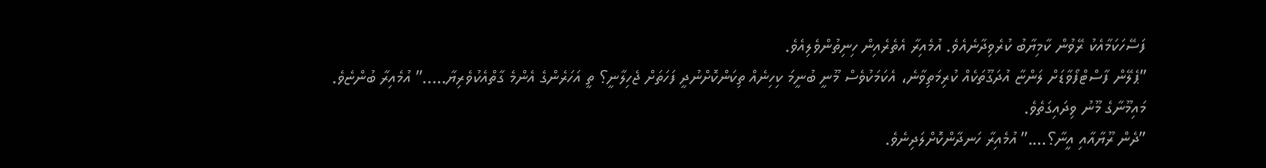ފަސޭހަކަމާއެކު ރޭވުން ކާމިޔާބު ކުރެވިދާނެއެވެ. އުމެއިރާ އެތެރެއިން ހިނިތުންވެލިއެވެ.
”ޕެލޭން ފާސްޓްފޯވާޑަށް ލަންޏާ އުދަގޫތަކެއް ކުރިމަތިވާނެ، އެކަމަކުވެސް މޫނީ ބުނީމަ ކިހިނެއް ތިކަންކޮށްނުދީ ފަހަތަށް ޖެހިލާނީ؟ ތީ އަހަރެންގެ އެންމެ ގާތްއެކުވެރިޔާ…..” އުމެއިރާ ބުންޏެވެ. މައިމޫނާގެ މޫނު ވިދައިގަތެވެ.
”ދެން ރޫޔާއާއި އީނާ؟….” އުމެއިރާ ހަނދާންކޮށްލަދިނެވެ.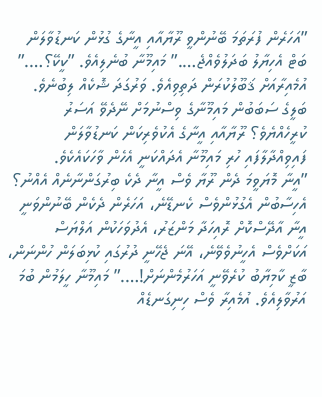”އަހަރެން ފުރަތަމަ ބޭނުންވީ ރޫޔާއާއި އީނާގެ ގުޅުން ކަނޑުވާލަން ބަޓް އެހިޔާލު ބަދަލުވެއްޖެ….” މައިމޫނާ ބުނެލިއެވެ. ”ކީކޭ؟….” އުމެއިރާއަށް ޤަބޫލުކުރަން ދަތިވިއެވެ. ވަރުގަދަ ޝޮކެއް ލިބުނެވެ. ބަލީގެ ސަބަބުން މައިމޫނާގެ ވިސްނުމަށް ނޭދެވޭ އަސަރު ކުރީހެއްޔެވެ؟ ރޫޔާއާއި އީނާގެ އެކުވެރިކަން ކަނޑުވާލަން ފައިވިއްދާލާފައި ހުރި މައިމޫނާ އެދައްކަނީ އެހެން ވާހަކައެކެވެ.
”އީނާ މޮޔަވީމަ ދެން ރޫޔާ ވެސް އީނާ ދެކެ ބިރުގަންނާނެއް އެއްނު؟ އެހިސާބުން އެގުޅުންވެސް ކެނޑޭނެ، އަހަރެން ދެކެން ބޭނުންވަނީ އީނާ އާދޭސްކޮށް ރޮއިހަދާ މަންޒަރު، އެދުވަހަކުން އަލްޔަސް އަކަށްވެސް އެހީނުވެވޭނެ، އޭނަ ޖެހޭނީ ދުރުގައި ކުޅިބަލަން ހުންނަން، ބާޒީ ކާމިޔާބު ކުރެވޭނީ އަހަރުމެންނަށް!….” މައިމޫނާ ހީލަމުން ބުމަ އަރުވާލިއެވެ. އުމެއިރާ ވެސް ހިނިގަނޑެއް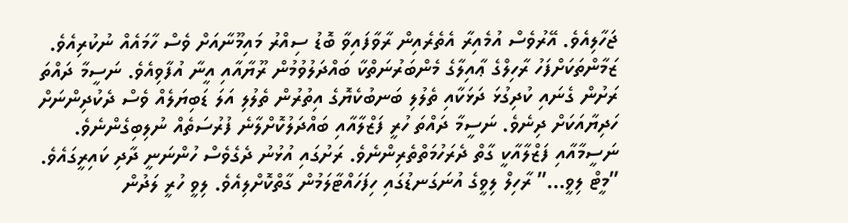ޖަހާލިއެވެ. އޭރުވެސް އުމެއިރާ އެތެރެއިން ރާވާފައިވާ ބޮޑު ސިއްރު މައިމޫނާއަށް ވެސް ހާމައެއް ނުކުރިއެވެ.
ޒަމާންތަކަށްފަހު ރާހިލްގެ ޢާއިލާގެ މެންބަރުނަތްކާ ބައްދަލުވުމުން ރޫޔާއާއި އީނާ އުފާވިއެވެ. ނަސީމާ ދައްތަ ރަށުން ގެނައި ކުދިގުޅަ ދަޅަކާއި ތެލުލި ބަނބުކެޔޮގެ އިތުރުން ތެލުލި އަލަ ޑަބިޔަލެއް ވެސް ދެކުދިންނަށް ހަދިޔާއަކަށް ދިނެވެ. ނަސީމާ ދައްތަ ހުރީ ފަޒްލާއާއި ބައްދަލުކޮށްލާނެ ފުރުސަތެއް ނުލިބިގެންނެވެ. ނަސީމާއާއި ފަޒްލާއާކީ ގާތް ދެރަހުމަތްތެރިންނެވެ. ރަށުގައި އުޅުނު ދެގެވެސް ހުންނަނީ ދާދި ކައިރީގައެވެ.
”މީޓް ލިވީ…” ރާހިލް ލިވީގެ އުނަގަނޑުގައި ހިފަހައްޓާލަމުން ގާތްކޮށްލިއެވެ. ލިވީ ހުރީ ލަދުން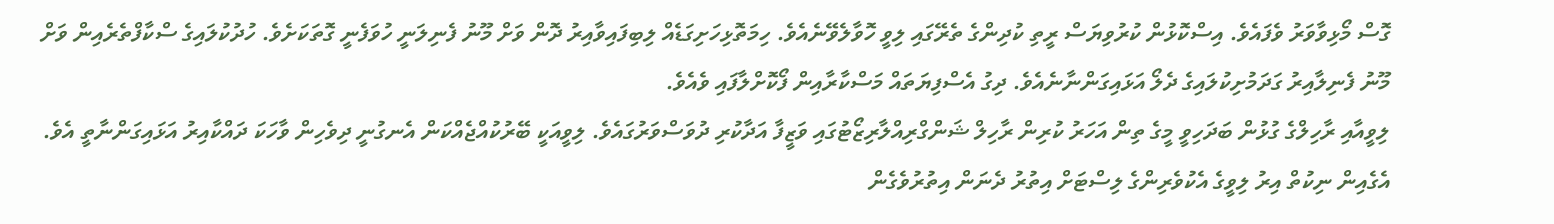ގޮސް މޯޅިވާވަރު ވެފައެވެ. އިސްކޮޅުން ކުރުވިޔަސް ރީތި ކުދިންގެ ތެރޭގައި ލިވީ ހޮވާލެވޭނެއެވެ. ހިމަތޮޅިހަށިގަޑެއް ލިބިފައިވާއިރު ދޮން ވަށް މޫނު ފެނިލަނީ ހުވަފެނީ ގޮތަކަށެވެ. ހުދުކުލައިގެ ސްކާފްތެރެއިން ވަށް މޫނު ފެނިލާއިރު ގަދަމުށިކުލައިގެ ދެލޯ އަޅައިގަންނާނެއެވެ. ދިގު އެސްފިޔަތައް މަސްކާރާއިން ފޯކޮށްލާފައި ވެއެވެ.
ލިވީއާއި ރާހިލްގެ ގުޅުން ބަދަހިވީ މީގެ ތިން އަހަރު ކުރިން ރާހިލް ޝަންގްރިއްލާރިޒޯޓުގައި ވަޒީފާ އަދާކުރި ދުވަސްވަރުގައެވެ. ލިވީއަކީ ބޭރުކުއްޖެއްކަން އެނގުނީ ދިވެހިން ވާހަކަ ދައްކާއިރު އަޅައިގަންނާތީ އެވެ. އެގެއިން ނިކުތް އިރު ލިވީގެ އެކުވެރިންގެ ލިސްޓަށް އިތުރު ދެނަން އިތުރުވެގެން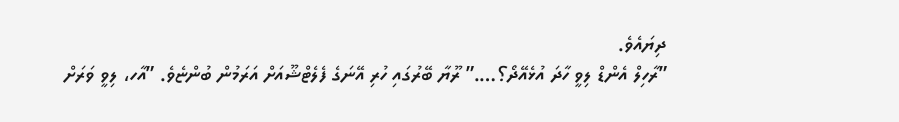ދިޔައެވެ.
”ރާހިލް އެންޑް ލިވީ ހާދަ އުޅެއޭދޯ؟….” ރޫޔާ ބޭރުގައި ހުރި އޭނަގެ ފެލެޓްޝޫއަށް އަރަމުން ބުންޏެވެ. ”އާހ، ލިވީ ވަރަށް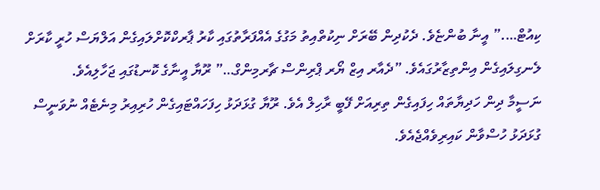ކިއުޓް….” އީނާ ބުންޏެވެ. ދެކުދިން ބޭރަށް ނިކުތްއިތު މަގުގެ އެއްފަރާތުގައި ކާރު ޕާރކްކޮށްލައިގެން އަލްޔަސް ހުރީ ކާރަށް ލެނގިލައިގެން އިންތިޒާރުގައެވެ. ”ދެއާރ އިޒް ޔޯރ ޕްރިންސް ޗާރމިންގް…” ރޫޔާ އީނާގެ ކޮނޑުގައި ޖަހާލިއެވެ.
ނަސީމާ ދިން ހަދިޔާތައް ހިފައިގެން ތިރިއަށް ފޭބީ ރާހިލް އެވެ. ރޫޔާ ގުޅަދަޅު ހިފަހައްޓައިގެން ހުރިއިރު މިނެޓެއް ނުވަނީސް ގުޅަދަޅު ހުސްވާން ކައިރިވެއްޖެއެވެ.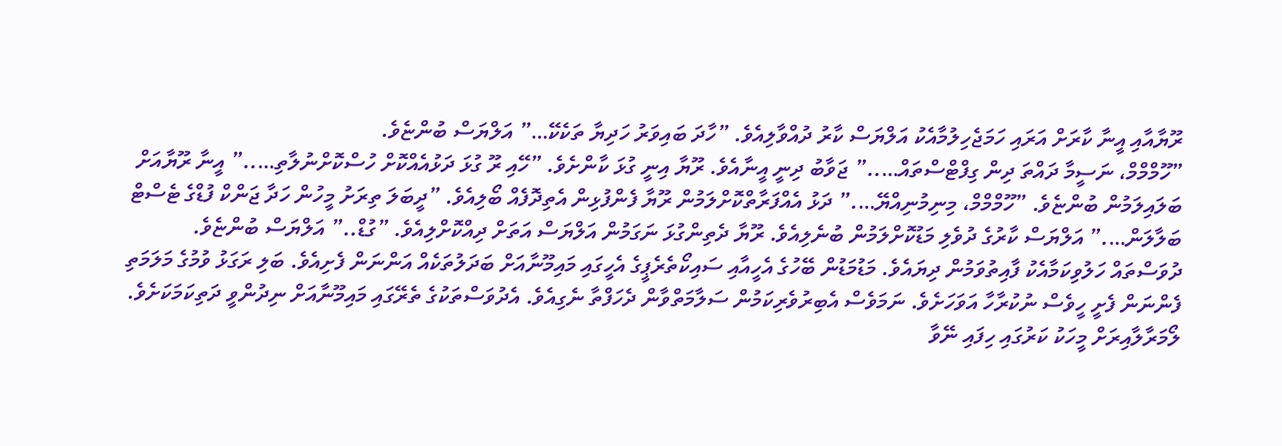ރޫޔާއާއި އީނާ ކާރަށް އަރައި ހަމަޖެހިލުމާއެކު އަލްޔަސް ކާރު ދުއްވާލިއެވެ. ”ހާދަ ބައިވަރު ހަދިޔާ ތަކެކޭ…” އަލްޔަސް ބުންޏެވެ.
”ހޫމްމްމް، ނަސީމާ ދައްތަ ދިން ގިފްޓްސްތައް…..” ޖަވާބު ދިނީ އީނާއެވެ. ރޫޔާ އިނީ ގުޅަ ކާންށެވެ. ”ހޭއި ރޫ ގުޅަ ދަޅުއެއްކޮށް ހުސްކޮށްނުލާތި…..” އީނާ ރޫޔާއަށް ބަލައިލަމުން ބުންޏެވެ. ”ހޫމްމްމް، މިނިމުނިއްޔޭ….” ދަޅު އެއްފަރާތްކޮށްލަމުން ރޫޔާ ފެންފުޅިން އެތިދޮފެއް ބޯލިއެވެ. ”ދީބަލަ ތިރަށު މީހުން ހަދާ ޖަންކް ފުޑްގެ ޓެސްޓް ބަލާލަން….” އަލްޔަސް ކާރުގެ ދުވެލި މަޑުކޮށްލަމުން ބުނެލިއެވެ. ރޫޔާ ދެތިންގުޅަ ނަގަމުން އަލްޔަސް އަތަށް ދިއްކޮށްލިއެވެ. ”ގުޑް..” އަލްޔަސް ބުންޏެވެ.
ދުވަސްތައް ހަލުވިކަމާއެކު ފާއިތުވަމުން ދިޔައެވެ. މަޑުމަޑުން ބޭހުގެ އެހީއާއި ސައިކޯތެރެޕީގެ އެހީގައި މައިމޫނާއަށް ބަދަލުތަކެއް އަންނަން ފެށިއެވެ. ބަލި ރަގަޅު ވުމުގެ މަލަމަތި ފެންނަން ފެށީ ހީވެސް ނުކުރާހާ އަވަހަށެވެ. ނަމަވެސް އެބިރުވެރިކަމުން ސަލާމަތްވާން ދެހަފްތާ ނެގިއެވެ. އެދުވަސްތަކުގެ ތެރޭގައި މައިމޫނާއަށް ނިދުންވީ ދަތިކަމަކަށެވެ. ލޯމަރާލާއިރަށް މީހަކު ކަރުގައި ހިފައި ނޭވާ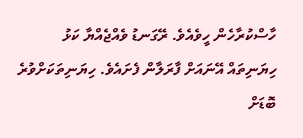ހާސްކުރާހެން ހީވެއެވެ. ރޭގަނޑު ވެއްޖެއްޔާ ކަޅު ހިޔަނިތައް އޭނައަށް ފާރަލާން ފެށައެވެ. ހިޔަނިތަކަށްވުރެ ބޮޑަށް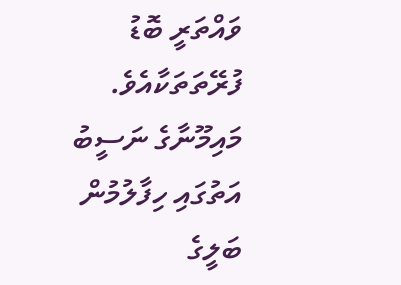ވައްތަރީ ބޮޑު ފުރޭތަތަކާއެވެ. މައިމޫނާގެ ނަސީބު އަތުގައި ހިފާލުމުން ބަލީގެ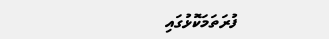ފުރަތަމަކޮޅުގައި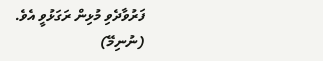ފަރުވާދެވި މުޅިން ރަގަޅުވީ އެވެ.
(ނުނިމޭ)